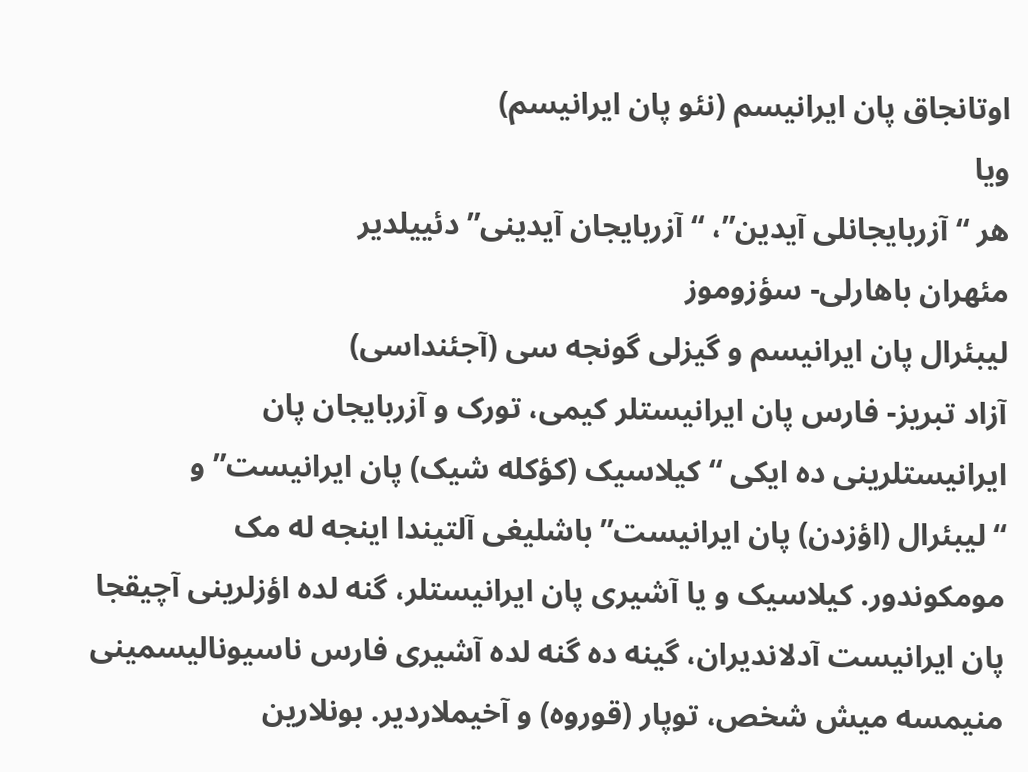اوتانجاق پان ایرانیسم (نئو پان ایرانیسم)
ویا
هر “آزربایجانلی آیدین”، “آزربایجان آیدینی” دئییلدیر
مئهران باهارلی- سؤزوموز
لیبئرال پان ایرانیسم و گیزلی گونجه سی (آجئنداسی)
آزاد تبریز- فارس پان ایرانیستلر کیمی، تورک و آزربایجان پان ایرانیستلرینی ده ایکی “کیلاسیک (کؤکله شیک) پان ایرانیست” و “لیبئرال (اؤزدن) پان ایرانیست” باشلیغی آلتیندا اینجه له مک مومکوندور. کیلاسیک و یا آشیری پان ایرانیستلر، گنه لده اؤزلرینی آچیقجا پان ایرانیست آدلاندیران، گینه ده گنه لده آشیری فارس ناسیونالیسمینی منیمسه میش شخص، توپار (قوروه) و آخیملاردیر. بونلارین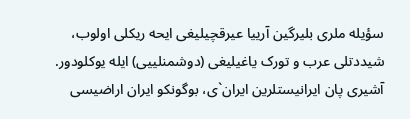سؤیله ملری بلیرگین آرییا عیرقچیلیغی ایحه ریکلی اولوب، شیددتلی عرب و تورک یاغیلیغی (دوشمنلییی) ایله یوکلودور. آشیری پان ایرانیستلرین ایران`ی، بوگونکو ایران اراضیسی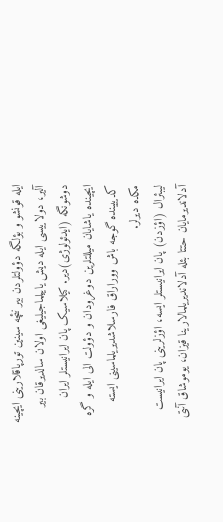ایله قونشو و بؤلگه دؤولتلردن بیر نئچه سینین تورپاقلارینی ایچینه آلیر، دولاییسی ایله دیش یاییلماجیلیغی اولان سالدیرقان بیر دوشونگه (ایدئولوژی)دیر. کیلاسیک پان ایرانیستلر ایران ایچینده یاشایان میللتلرین دوغرودان و دؤولت الی ایله و گره کدییینده گوجه باش ووراراق فارسلاشدیریلماسینی ایسته مکده دیرلر.
لیبئرال (اؤزدن) پان ایرانیستلر ایسه، اؤزلرینی پان ایرانیست آدلاندیرمایان حتتا بئله آدلاندیریلمالارینا قیزان، یوموشاق آنتی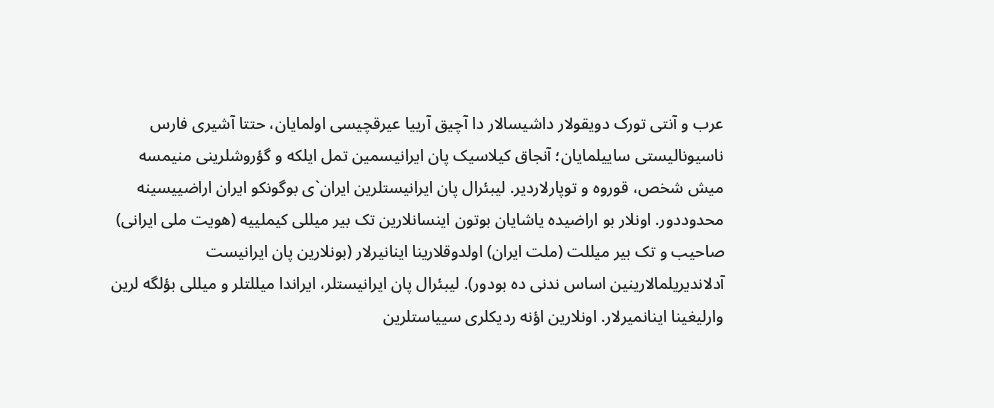عرب و آنتی تورک دویقولار داشیسالار دا آچیق آرییا عیرقچیسی اولمایان، حتتا آشیری فارس ناسیونالیستی ساییلمایان؛ آنجاق کیلاسیک پان ایرانیسمین تمل ایلکه و گؤروشلرینی منیمسه میش شخص، قوروه و توپارلاردیر. لیبئرال پان ایرانیستلرین ایران`ی بوگونکو ایران اراضییسینه محدوددور. اونلار بو اراضیده یاشایان بوتون اینسانلارین تک بیر میللی کیملییه (هویت ملی ایرانی) صاحیب و تک بیر میللت (ملت ایران) اولدوقلارینا اینانیرلار (بونلارین پان ایرانیست آدلاندیریلمالارینین اساس ندنی ده بودور). لیبئرال پان ایرانیستلر، ایراندا میللتلر و میللی بؤلگه لرین وارلیغینا اینانمیرلار. اونلارین اؤنه ردیکلری سییاستلرین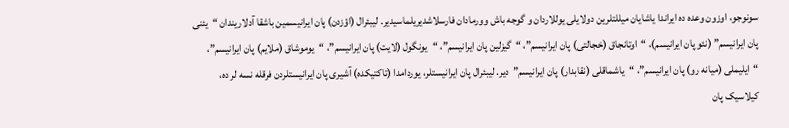سونوجو، اوزون وعده ده ایراندا یاشایان میللتلرین دولایلی یوللاردان و گوجه باش وورمادان فارسلاشدیریلماسیدیر. لیبئرال (اؤزدن) پان ایرانیسمین باشقا آدلاریندان “یئنی پان ایرانیسم” (نئو پان ایرانیسم)، “اوتانجاق (خجالتی) پان ایرانیسم”، “گیزلین پان ایرانیسم”، “یونگول (لایت) پان ایرانیسم”، “یوموشاق (ملایم) پان ایرانیسم”، “ایلیملی (میانه رو) پان ایرانیسم”، “یاشماقلی (نقابدار) پان ایرانیسم”دیر. لیبئرال پان ایرانیستلر، یوردامدا (تاکتیکده) آشیری پان ایرانیستلردن فرقله نسه لر ده، کیلاسیک پان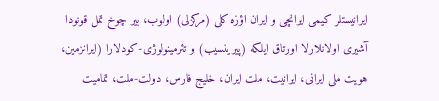ایرانیستلر کیمی ایرانچی و ایران اؤزه کلی (مرکزلی) اولوب، بیر چوخ تمل قونودا آشیری اولانلارلا اورتاق ایلکه (پیرینسیب) و تئرمینولوژی-کودلارا (ایرانزمین، هویت ملی ایرانی، ایرانیت، ملت ایران، خلیج فارس، دولت-ملت، تمامیت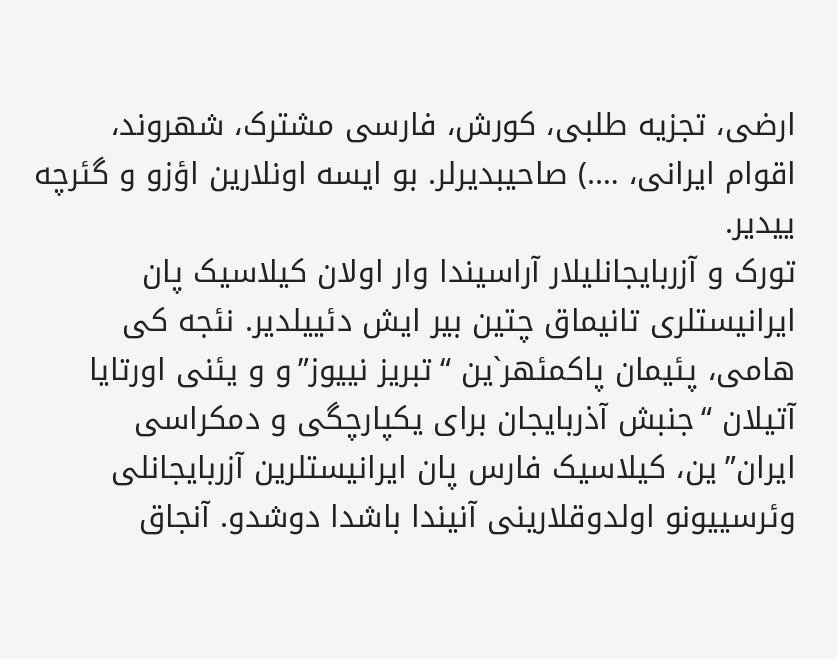ارضی، تجزیه طلبی، کورش، فارسی مشترک، شهروند، اقوام ایرانی، ….) صاحیبدیرلر. بو ایسه اونلارین اؤزو و گئرچه ییدیر.
تورک و آزربایجانلیلار آراسیندا وار اولان کیلاسیک پان ایرانیستلری تانیماق چتین بیر ایش دئییلدیر. نئجه کی هامی، پئیمان پاکمئهر`ین “تبریز نییوز”و و یئنی اورتایا آتیلان “جنبش آذربایجان برای یکپارچگی و دمکراسی ایران”ین، کیلاسیک فارس پان ایرانیستلرین آزربایجانلی وئرسییونو اولدوقلارینی آنیندا باشدا دوشدو. آنجاق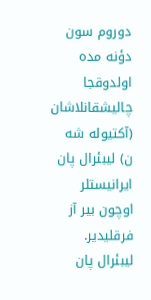دوروم سون دؤنه مده اولدوقجا چالیشقانلاشان (آکتیوله شه ن) لیبئرال پان ایرانیستلر اوچون بیر آز فرقلیدیر. لیبئرال پان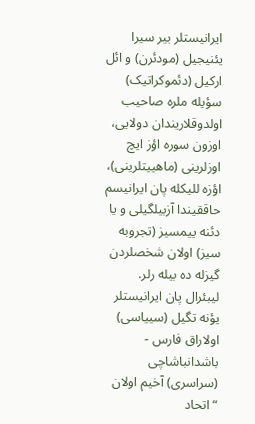ایرانیستلر بیر سیرا یئنیجیل (مودئرن) و ائل ارکیل (دئموکراتیک) سؤیله ملره صاحیب اولدوقلاریندان دولایی، اوزون سوره اؤز ایچ اوزلرینی (ماهییتلرینی)، اؤزه للیکله پان ایرانیسم حاققیندا آزبیلگیلی و یا دئنه ییمسیز (تجروبه سیز) اولان شخصلردن گیزله ده بیله رلر.
لیبئرال پان ایرانیستلر یؤنه تگیل (سییاسی) اولاراق فارس - باشدانباشاچی (سراسری) آخیم اولان “اتحاد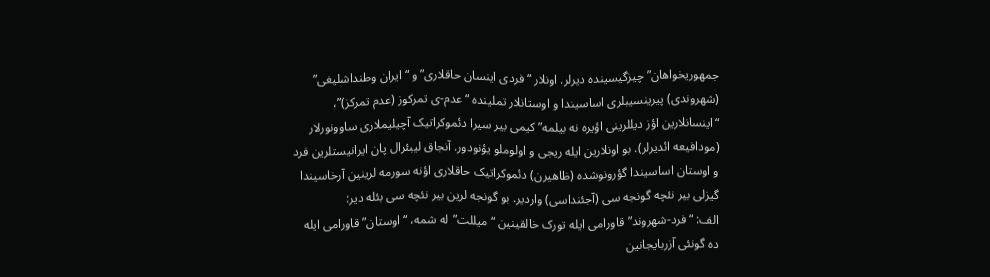جمهوریخواهان” چیزگیسینده دیرلر. اونلار “فردی اینسان حاقلاری” و “ایران وطنداشلیغی” (شهروندی) پیرینسیبلری اساسیندا و اوستانلار تملینده “عدم-ی تمرکوز (عدم تمرکز)”، “اینسانلارین اؤز دیللرینی اؤیره نه بیلمه” کیمی بیر سیرا دئموکراتیک آچیلیملاری ساوونورلار (مودافیعه ائدیرلر). بو اونلارین ایله ریجی و اولوملو یؤنودور. آنجاق لیبئرال پان ایرانیستلرین فرد و اوستان اساسیندا گؤرونوشده (ظاهیرن) دئموکراتیک حاقلاری اؤنه سورمه لرینین آرخاسیندا گیزلی بیر نئچه گونجه سی (آجئنداسی) واردیر. بو گونجه لرین بیر نئچه سی بئله دیر:
الف: “فرد-شهروند” قاورامی ایله تورک خالقینین “میللت”له شمه، “اوستان” قاورامی ایله ده گونئی آزربایجانین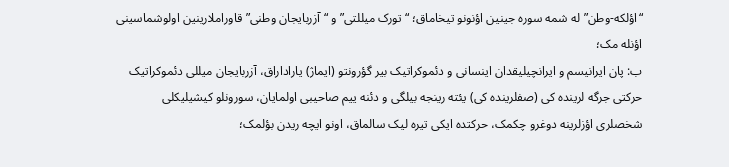“اؤلکه-وطن”له شمه سوره جینین اؤنونو تیخاماق؛ “تورک میللتی” و “آزربایجان وطنی” قاوراملارینین اولوشماسینی اؤنله مک؛
ب: پان ایرانیسم و ایرانچیلیقدان اینسانی و دئموکراتیک بیر گؤرونتو (ایماژ) یاراداراق، آزربایجان میللی دئموکراتیک حرکتی جرگه لرینده کی (صفلرینده کی) یئته رینجه بیلگی و دئنه ییم صاحیبی اولمایان، سورونلو کیشیلیکلی شخصلری اؤزلرینه دوغرو چکمک، حرکتده ایکی تیره لیک سالماق، اونو ایچه ریدن بؤلمک؛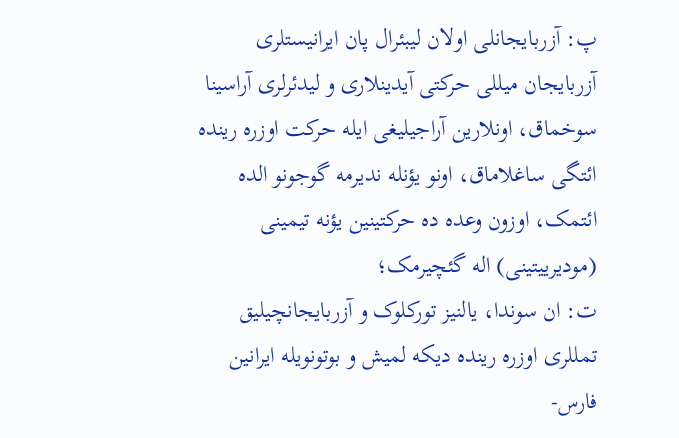پ: آزربایجانلی اولان لیبئرال پان ایرانیستلری آزربایجان میللی حرکتی آیدینلاری و لیدئرلری آراسینا سوخماق، اونلارین آراجیلیغی ایله حرکت اوزره رینده ائتگی ساغلاماق، اونو یؤنله ندیرمه گوجونو الده ائتمک، اوزون وعده ده حرکتینین یؤنه تیمینی (مودیرییتینی) اله گئچیرمک؛
ت: ان سوندا، یالنیز تورکلوک و آزربایجانچیلیق تمللری اوزره رینده دیکه لمیش و بوتونویله ایرانین فارس-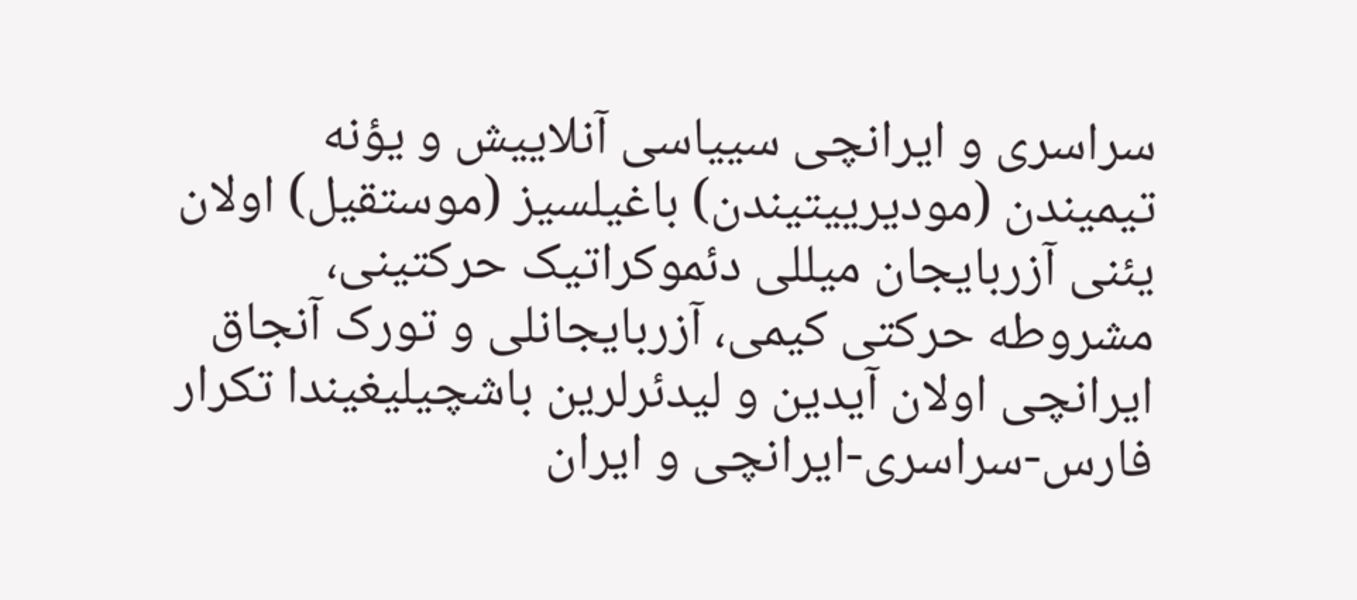سراسری و ایرانچی سییاسی آنلاییش و یؤنه تیمیندن (مودیرییتیندن) باغیلسیز (موستقیل) اولان یئنی آزربایجان میللی دئموکراتیک حرکتینی، مشروطه حرکتی کیمی، آزربایجانلی و تورک آنجاق ایرانچی اولان آیدین و لیدئرلرین باشچیلیغیندا تکرار فارس-سراسری-ایرانچی و ایران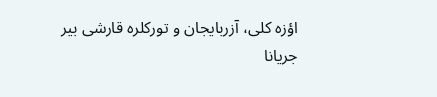اؤزه کلی، آزربایجان و تورکلره قارشی بیر جریانا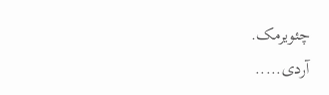چئویرمک.
آردی.....